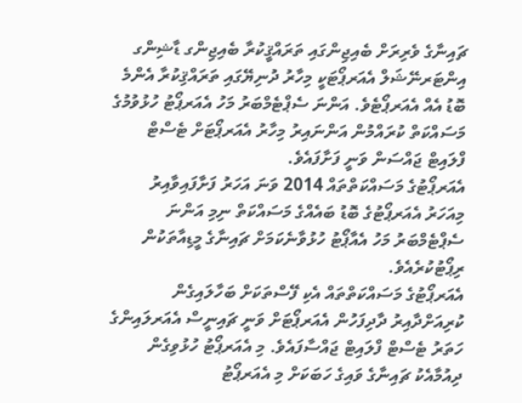ޗައިނާގެ ވެރިރަށް ބެއިޖިންގައި ތަރައްޤީކުރާ ބެއިޖިންގ ޑާޝިންގ އިންޓަރނޭޝަލް އެއަރޕޯޓަކީ މިހާރު ދުނިޔޭގައި ތަރައްޤިކުރާ އެންމެ ބޮޑު އެއް އެއަރޕޯޓެވެ. އަންނަ ސެޕްޓެމްބަރު މަހު އެއަރޕޯޓު ހުޅުވުމުގެ މަސައްކަތް ކުރައްމުން އަންނައިރު މިހާރު އެއަރޕޯޓަށް ޓެސްޓް ފްލައިޓް ޖައްސަން ވަނީ ފަށާފައެވެ.
އެއަރޕޯޓުގެ މަސައްކަތްތައް 2014 ވަނަ އަހަރު ފަށާފައިވާއިރު މިއަހަރު އެއަރޕޯޓުގެ ބޮޑު ބައެއްގެ މަސައްކަތް ނިމި އަންނަ ސެޕްޓެމްބަރު މަހު އެއާޕޯޓު ހުޅުވާނެކަމަށް ޗައިނާގެ މީޑިއާތަކުން ރިޕޯޓުކުރެއެވެ.
އެއަރޕޯޓުގެ މަސައްކަތްތައް އެކި ފޭސްތަކަށް ބަހާލައިގެން ކުރިއަށްދާއިރު ދާދިފަހުން އެއަރޕޯޓަށް ވަނީ ޗައިނީސް އެއަރލައިންގެ ހަތަރު ޓެސްޓް ފްލައިޓް ޖައްސާފައެވެ. މި އެއަރޕޯޓު ހުޅުވިގެން ދިއުމާއެކު ޗައިނާގެ ވައިގެ ހަބަކަށް މި އެއަރޕޯޓު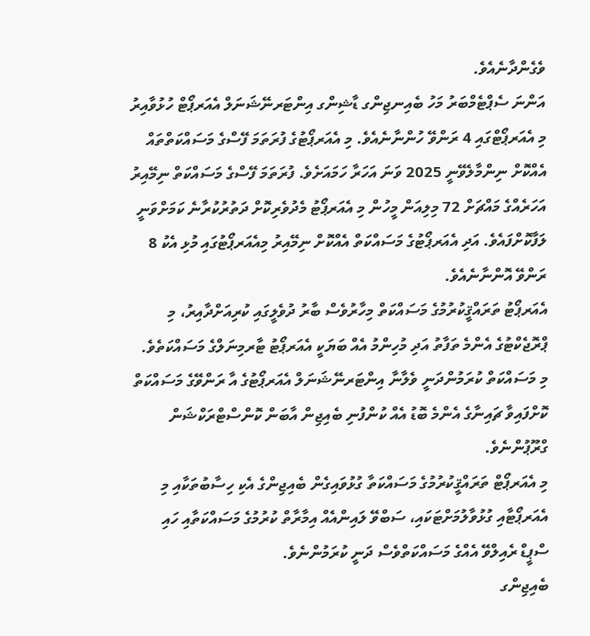ވެގެންދާނެއެވެ.
އަންނަ ސެޕްޓެމްބަރު މަހު ބެއިނޖިންގ ޑާޝިންގ އިންޓަރނޭޝަނަލް އެއަރޕޯޓް ހުޅުވާއިރު މި އެއަރޕޯޓްގައި 4 ރަންވޭ ހުންނާނެއެވެ. މި އެއަރޕޯޓުގެ ފުރަތަމަ ފޭސްގެ މަސައްކަތްތައް އެއްކޮށް ނިންމާލެވޭނީ 2025 ވަނަ އަހަރާ ހަމައަށެވެ. ފުރަތަމަ ފޭސްގެ މަސައްކަތް ނިމޭއިރު އަހަރެއްގެ މައްޗަށް 72 މިލިއަން މީހުން މި އެއަރޕޯޓު މެދުވެރިކޮށް ދަތުރުކުރާނެ ކަމަށްވަނީ ލަފާކޮށްފައެވެ. އަދި އެއަރޕޯޓުގެ މަސައްކަތް އެއްކޮށް ނިމޭއިރު މިއެއަރޕޯޓުގައި މުޅި އެކު 8 ރަންވޭ އޮންނާނެއެވެ.
އެއަރޕޯޓު ތަރައްޤީކުރުމުގެ މަސައްކަތް މިހާރުވެސް ބާރު ދުވެލީގައި ކުރިއަށްދާއިރު، މި ޕްރޮޖެކްޓުގެ އެންމެ ތަފާތު އަދި މުހިންމު އެއް ބަޔަކީ އެއަރޕޯޓު ޓާރމިނަލްގެ މަސައްކަތެވެ. މި މަސައްކަތް ކުރަމުންދަނީ ވެލާނާ އިންޓަރނޭޝަނަލް އެއަރޕޯޓުގެ އާ ރަންވޭގެ މަސައްކަތް ކޮށްފައިވާ ޗައިނާގެ އެންމެ ބޮޑު އެއް ކުންފުނި ބެއިޖިން އާބަން ކޮންސްޓްރަކްޝަން ގްރޫޕުންނެވެ.
މި އެއަރޕޯޓް ތަރައްޤީކުރުމުގެ މަސައްކަތާ ގުޅުވައިގެން ބެއިޖިންގެ އެކި ހިސާބުތަކާއި މި އެއަރޕޯޓާއި ގުޅުވާލުމަށްޓަކައި، ސަބްވޭ ލައިންއެއް އިމާރާތް ކުރުމުގެ މަސައްކަތާއި ހައި ސްޕީޑް ރެއިލްވޭ އެއްގެ މަސައްކަތްވެސް ދަނީ ކުރަމުންނެވެ.
ބެއިޖިންގ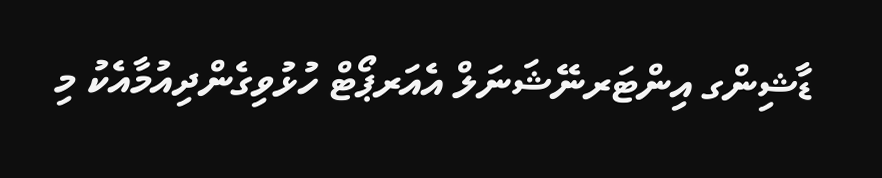ޑާޝިންގ އިންޓަރނޭޝަނަލް އެއަރޕޯޓް ހުޅުވިގެންދިއުމާއެކު މި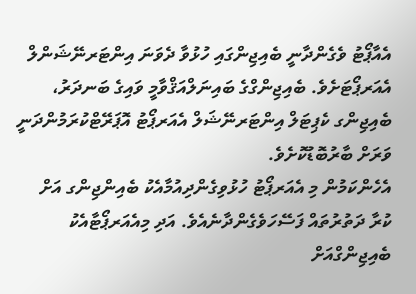އެއާޕޯޓު ވެގެންދާނީ ބެއިޖިންގައި ހުޅުވާ ދެވަނަ އިންޓަރނޭޝަންލް އެއަރޕޯޓަށެވެ. ބެއިޖިންގްގެ ބައިނަލްއަޤްވާމީ ވައިގެ ބަނދަރު، ބެއިޖިންގ ކެޕިޓަލް އިންޓަރނޭޝަލް އެއަރޕޯޓު އޮޕަރޭޓްކުރަމުންދަނީ ވަރަށް ބާރުބޮޑުކޮށެވެ.
އެހެންކަމުން މި އެއަރޕޯޓު ހުޅުވިގެންދިއުމާއެކު ބެއިންޖިންގ އަށް ކުރާ ދަތުރުތައް ފަސޭހަވެގެންދާނެއެވެ. އަދި މިއެއަރޕޯޓާއެކު ބެއިޖިންގްއަށް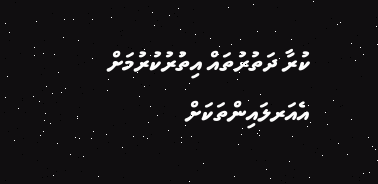ކުރާ ދަތުރުތައް އިތުރުކުރުމަށް އެއަރލައިންތަކަށް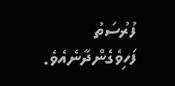ފުރުސަތު ފަހިވެގެންދާނެއެވެ.